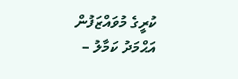ކުރީގެ މުވައްޒަފުން
އަޙްމަދު ކަމާލު –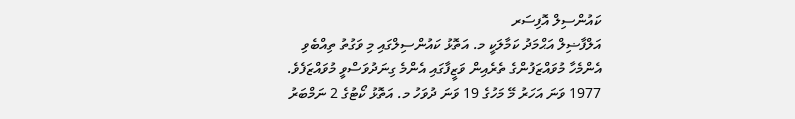ކައުންސިލް އޮފިސަރ
އަލްފާޟިލް އަޙްމަދު ކަމާލަކީ މ. އަތޮޅު ކައުންސިލްގައި މި ވަގުތު ތިއްބެވި އެންމެހާ މުވައްޒަފުންގެ ތެރެއިން ވަޒީފާގައި އެންމެ ގިނަދުވަސްވީ މުވައްޒަފެވެ. 1977 ވަނަ އަހަރު މޭ މަހުގެ 19 ވަނަ ދުވަހު މ. އަތޮޅު ކޯޓުގެ 2 ނަމްބަރު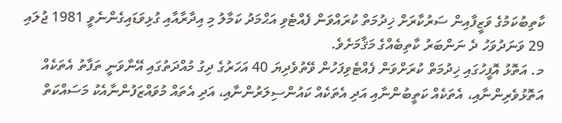ކާތިބުކަމުގެ ވަޒީފާއިން ސަރުކާރަށް ޚިދުމަތް ކުރައްވަން ފެއްޓެވި އަޙްމަދު ކަމާލު މި އިދާރާއާއި ގުޅިވަޑައިގެންނެވީ 1981 ޖުލައި 29 ވަނަދުވަހު ދެ ނަންބަރު ކާތިބެއްގެ މަޤާމަށެވެ.
މ. އަތޮޅު އޮފީހުގައި ޚިދުމަތް ކުރަށްވަން ފެއްޓެވިފަހުން ވޭތުވެދިޔަ 40 އަހަރުގެ ދިގު މުއްދަތުގައި އޭނާވަނީ ތަފާތު އެތަކެއް އަތޮޅުވެރިންނާއި، އެތަކެއް ކަތީބުންނާއި އަދި އެތަކެއް ކައުންސިލަރުންނާއި، އަދި އެތައް މުވައްޒަފުންނާއެކު މަސައްކަތް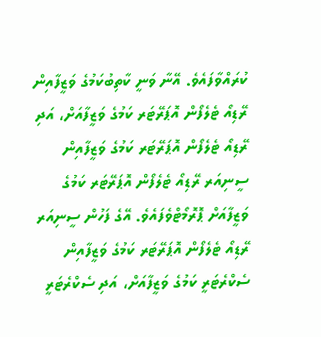ކުރައްވާފައެވެ. އޭނާ ވަނީ ކާތިބުކަމުގެ ވަޒީފާއިން ރޭޑިއޯ ޓެލެފޯން އޮޕަރޭޓަރ ކަމުގެ ވަޒީފާއަށް، އަދި ރޭޑިއޯ ޓެލެފޯން އޮޕަރޭޓަރ ކަމުގެ ވަޒީފާއިން ސީނިއަރ ރޭޑިއޯ ޓެލެފޯން އޮޕަރޭޓަރ ކަމުގެ ވަޒީފާއަށް ޕޮރޮމޯޓްވެފައެވެ. އޭގެ ފަހުން ސީނިއަރ ރޭޑިއޯ ޓެލެފޯން އޮޕަރޭޓަރ ކަމުގެ ވަޒީފާއިން  ސެކްރެޓަރީ ކަމުގެ ވަޒީފާއަށް، އަދި ސެކްރެޓަރީ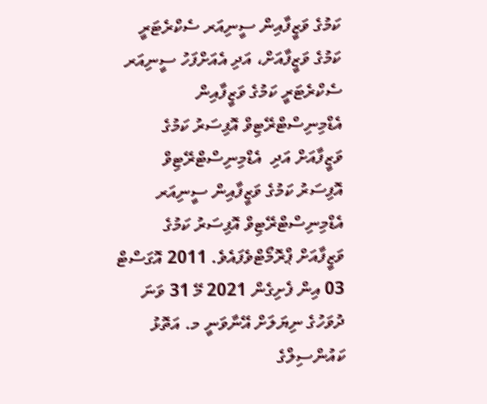ކަމުގެ ވަޒީފާއިން ސީނިއަރ ސެކްރެޓަރީ ކަމުގެ ވަޒީފާއަށް، އަދި އެއަށްފަހު ސީނިއަރ ސެކްރެޓަރީ ކަމުގެ ވަޒީފާއިން އެޑްމިނިސްޓްރޭޓިވް އޮފިސަރު ކަމުގެ ވަޒީފާއަށް އަދި  އެޑްމިނިސްޓްރޭޓިވް އޮފިސަރު ކަމުގެ ވަޒީފާއިން ސީނިއަރ އެޑްމިނިސްޓްރޭޓިވް އޮފިސަރު ކަމުގެ ވަޒީފާއަށް ޕްރޮމޯޓްވެފައެވެ. 2011 އޮގަސްޓް 03 އިން ފެށިގެން 2021 މޭ 31 ވަނަ ދުވަހުގެ ނިޔަލަށް އޭނާވަނީ މ. އަތޮޅު ކައުންސިލްގެ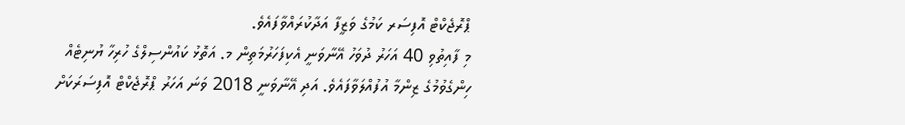ޕްރޮޖެކްޓް އޮފިސަރ ކަމުގެ ވަޒީފާ އަދާކުރައްވާފައެވެ.
މި ފާއިތުވި 40 އަހަރު ދުވަހު އޭނާވަނީ އެކިފަހަރުމަތިން މ. އަތޮޅު ކައުންސިލްގެ ހުރިހާ ޔުނިޓެއް ހިންގެވުމުގެ ޒިންމާ އުފުއްލަވާފައެވެ. އަދި އޭނާވަނީ 2018 ވަނަ އަހަރު ޕްރޮޖެކްޓް އޮފިސަރަކަށް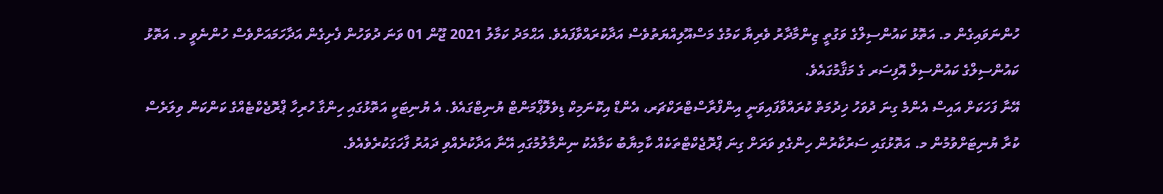ހުންނަވައިގެން މ. އަތޮޅު ކައުންސިލްގެ ވަގުތީ ޒިންމާދާރު ވެރިޔާ ކަމުގެ މަސްއޫލިއްޔަތުވެސް އަދާކުރައްވާފައެވެ. އަޙްމަދު ކަމާލު 2021 ޖޫން 01 ވަނަ ދުވަހުން ފެށިގެން އަދާހަމައަށްވެސް ހުންނެވީ މ. އަތޮޅު ކައުންސިލްގެ ކައުންސިލް އޮފިސަރ ގެ މަޤާމުގައެވެ.
އޭނާ ފަހަކަށް އައިސް އެންމެ ގިނަ ދުވަހު ޚިދުމަތް ކުރައްވާފައިވަނީ އިންފްރާސްޓްރަކްޗަރ، އެންޑް އިކޮނަމިކް ޑިވެލޮޕްމަންޓް ޔުނިޓްގައެވެ. އެ ޔުނިޓަކީ އަތޮޅުގައި ހިންގާ ހުރިހާ ޕްރޮޖެކްޓެއްގެ ކަންކަން ވިލަރެސް ކުރާ ޔުނިޓަށްވުމުން މ. އަތޮޅުގައި ސަރުކާރުން ހިންގެވި ވަރަށް ގިނަ ޕްރޮޖެކްޓްތަކެއް ކާމިޔާބު ކަމާއެކު ނިންމާލުމުގައި އޭނާ އަދާކުރެއްވި ދައުރު ފާހަގަކުރެވެއެވެ.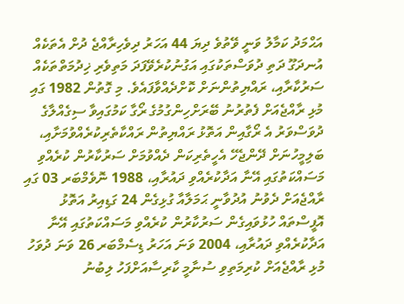އަޙްމަދު ކަމާލު ވަނީ ވޭތުވެ ދިޔަ 44 އަހަރު ދިވެހިރާއްޖެ ދުށް އެތަކެއް އުނދަގޫ ދަތި ދުވަސްތަކުގައި އަގުނުކުރެވޭފަދަ މަތިވެރި ޚިދުމަތްތަކެއް ސަރުކާރާއި، ރައްޔިތުންނަށް ކޮށްދެއްވާފައެވެ. މި ގޮތުން 1982 ގައި މުޅި ރާއްޖެއަށް ފެތުރުނު ބޭރަށްހިންގުމުގެ ރޯގާ ކަމުގައިވާ ސިގެއްލާގެ ދުވަސްވަރު އެ ރޯގާއިން އަތޮޅު ރައްޔިތުން ރައްކާތެރިކުރެއްވުމަށާއި، ބަލިމީހުނަށް ދޭންޖެހޭ އެހީތެރިކަން ދެއްވުމަށް ސަރުކާރުން ކުރެއްވި މަސައްކަތުގައި އޭނާ އަދާކުރެއްވި ދައުރާއި، 1988 ނޮވެމްބަރ 03 ގައި ރާއްޖެއަށް ދެވުނު އުދުވާނީ ޙަމަލާއާ ގުޅިގެން 24 ގަޑިއިރު އަތޮޅު އޮފީސްތައް ހުޅުވައިގެން ސަރުކާރުން ކުރެއްވި މަސައްކަތުގައި އޭނާ އަދާކުރެއްވި ދައުރާއި، 2004 ވަނަ އަހަރު ޑިސެމްބަރ 26 ވަނަ ދުވަހު މުޅި ރާއްޖެއަށް ކުރިމަތިވި ސުނާމީ ކާރިސާއަށްފަހު ލިބުނު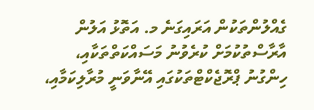ގެއްލުންތަކުން އަރައިގަނެ މ. އަތޮޅު އަލުން އާރާސްތުކުމަށް ކުރެވުނު މަސައްކަތްތަކާއި، ހިންގުނު ޕްރޮޖެކްޓްތަކުގައި އޭނާވަނީ މުރާލިކަމާއި،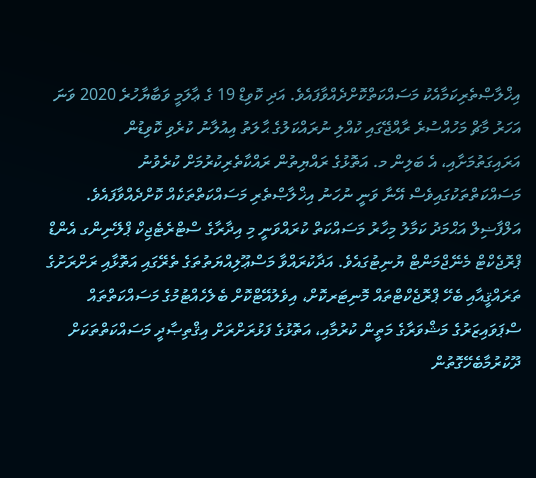އިޚްލާޞްތެރިކަމާއެކު މަސައްކަތްކޮށްދެއްވާފައެވެ. އަދި ކޮވިޑް 19 ގެ ޢާލަމީ ވަބާޔާހުރެ 2020 ވަނަ އަހަރު މާޗް މަހުއްސުރެ ރާއްޖޭގައި ކުއްލި ނުރައްކަލުގެ ޙާލަތު އިއުލާނު ކުރެވި ކޮވިޑުން އަރައިގަތުމަށާއި، އެ ބަލިން މ. އަތޮޅުގެ ރައްޔިތުން ރައްކާތެރިކުރުމަށް ކުރެވުނު މަސައްކަތްތަކުގައިވެސް އޭނާ ވަނީ ނުހަނު އިޚްލާޞްތެރި މަސައްކަތްތަކެއް ކޮށްދެއްވާފައެވެ.
އަލްފާޟިލް އަޙްމަދު ކަމާލު މިހާރު މަސައްކަތް ކުރައްވަނީ މި އިދާރާގެ ސްޓްރެޓެޖިކް ޕްލޭނިންގ އެންޑް ޕްރޮޖެކްޓް މެނޭޖްމަންޓް ޔުނިޓުގައެވެ. އަދާކުރައްވާ މަސްޢޫލިއްޔަތުތަގެ ތެރޭގައި އަތޮޅާއި ރަށްރަށުގެ ތަރައްޤީއާއި ބެހޭ ޕްރޮޖެކްޓްތައް މޮނިޓަރކޮށް، އިވެލުއޭޓްކޮށް ބެލެހެއްޓުމުގެ މަސައްކަތްތައް ސްޕަވައިޒަރުގެ މަޝްވަރާގެ މަތީން ކުރުމާއި، އަތޮޅުގެ ފަޅުރަށްރަށް އިޤްތިޞާދީ މަސައްކަތްތަކަށް ދޫކުރުމާބެހޭގޮތުން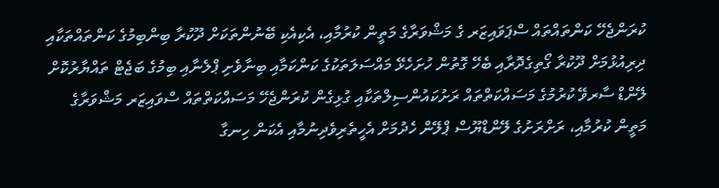ކުރަންޖެހޭ ކަންތައްތައް ސްޕަވައިޒަރ ގެ މަޝްވަރާގެ މަތީން ކުރުމާއި، އެކިއެކި ބޭނުންތަކަށް ދޫކުރާ ބިންބިމުގެ ކަންތައްތަކާއި ދިރިއުޅުމަށް ދޫކުރާ ގޯތިގެދޮރާއި ބެހޭ ގޮތުން ހުށަހެޅޭ މައްސަލަތަކުގެ ކަންކަމާއި ބިނާވެށި ޕްލެނާއި ބިމުގެ ބަޖެޓް ތައްޔާރުކޮށް ލޭންޑް ސާރވޭ ކުރުމުގެ މަސައްކަތްތައް ރަށުކައުންސިލްތަކާއި ގުޅިގެން ކުރަންޖެހޭ މަސައްކަތްތައް ސްވައިޒަރ މަޝްވަރާގެ މަތީން ކުރުމާއި، ރަށްރަށުގެ ލޭންޑްޔޫސް ޕްލޭން ހެދުމަށް އެހީތެރިވެދިނުމާއި އެކަން ހިނގާ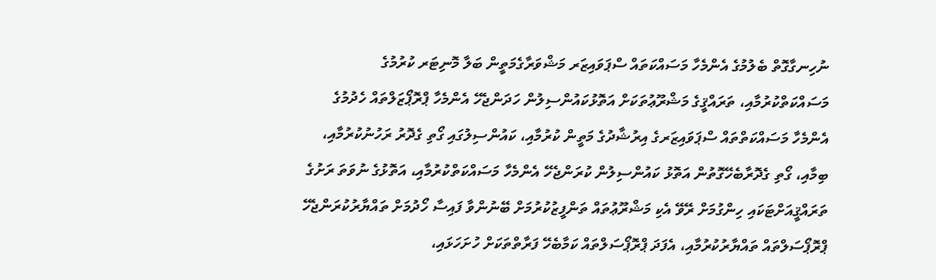ނުހިނގާގޮތް ބެލުމުގެ އެންމެހާ މަސައްކަތައް ސްޕަވައިޒަރ މަޝްވަރާގެމަތީން ބަލާ މޮނިޓަރ ކުރުމުގެ މަސައްކަތްކުރުމާއި، ތަރައްޤީގެ މަޝްރޫޢުތަކަށް އަތޮޅުކައުންސިލުން ހަދަންޖެހޭ އެންމެހާ ޕްރޮޕޯޒަލްތައް ހެދުމުގެ އެންމެހާ މަސައްކަތްތައް ސްޕަވައިޒަރގެ އިރުޝާދުގެ މަތީން ކުރުމާއި، ކައުންސިލުގައި ގޯތި ގެދޮރު ރަހުނުކުރުމާއި، ބިމާއި، ގޯތި ގެދޮރާބެހޭގޮތުން އަތޮޅު ކައުންސިލުން ކުރަންޖެހޭ އެންމެހާ މަސައްކަތްކުރުމާއި، އަތޮޅުގެ ނުވަތަ ރަށުގެ ތަރައްޤީއަށްޓަކައި ހިންގުމަށް ރޭވޭ އެކި މަޝްރޫޢުތައް ތަންފީޒުކުރުމަށް ބޭނުންވާ ފައިސާ ހޯދުމަށް ތައްޔާރުކުރަންޖެހޭ ޕްރޮޕޯސަލްތައް ތައްޔާރުކުރުމާއި، އެފަދަ ޕްރޮޕޯސަލްތައް ކަމާބެހޭ ފަރާތްތަކަށް ހުށަހަޅައި،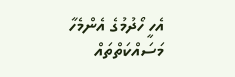އެހީ ހޯދުމުގެ އެންމެހާ މަސައްކަތްތައް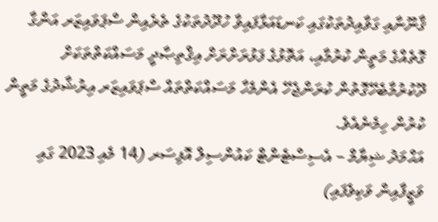ޤާނޫނާއި ގަވާއިދުތަކުގައި ކަނޑައަޅާފައިވާ ހުދޫދުތަކުގެ ތެރެއިން ސްޕަވައިޒަރ އަންގާ ގޮތެއްގެ މަތީން ކުރުމާއި، އަތޮޅުގެ ފަޅުރަށްރަށް އިޤްތިޞާދީ މަސައްކަތްތަކަށް ދޫކުރުމާބެހޭގޮތުން ކުރަންޖެހޭ އެންމެހާ މަސައްކަތްތައް ސްޕަވައިޒަރ އިރުޝާދުގެ މަތީން ކުރުން ހިމެނެއެވެ.
އަޙްމަދު ޝިޔާމް – އެސިސްޓެންޓް ކައުންސިލް އޮފިސަރ (14 މެއި 2023 ގައި ވަޒީފާއިން ވަކިވެފައި)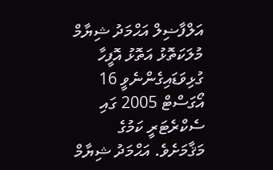އަލްފާޟިލް އަޙްމަދު ޝިޔާމް މުލަކަތޮޅު އަތޮޅު އޮފީހާ ގުޅިވަޑައިގެންނެވީ 16 އޯގަސްޓް 2005 ގައި ސެކްރެޓަރީ ކަމުގެ މަޤާމަށެވެ. އަޙްމަދު ޝިޔާމް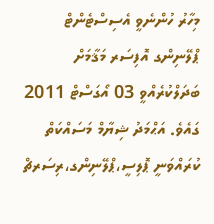މިހާރު ހުންނެވީ އެސިސްޓެންޓް ޕްލޭނިންގ އޮފިސަރ މަޤާމަށް ބަދަލްކުރެއްވީ 03 އޯގަސްޓް 2011 ގައެވެ. އަޙްމަދު ޝިޔާމް މަސައްކަތް ކުރައްވަނީ ޕޮލިސީ،ޕްލޭނިންގ،ރިސަރޗް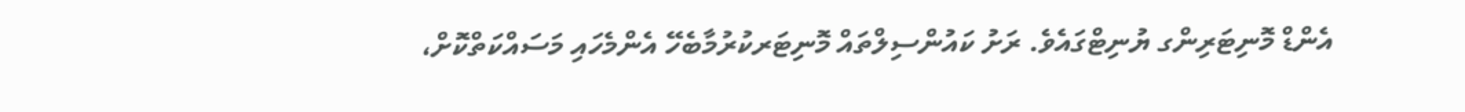އެންޑް މޮނިޓަރިންގ ޔުނިޓްގައެވެ. ރަށު ކައުންސިލްތައް މޮނިޓަރކުރުމާބެހޭ އެންމެހައި މަސައްކަތްކޮށް،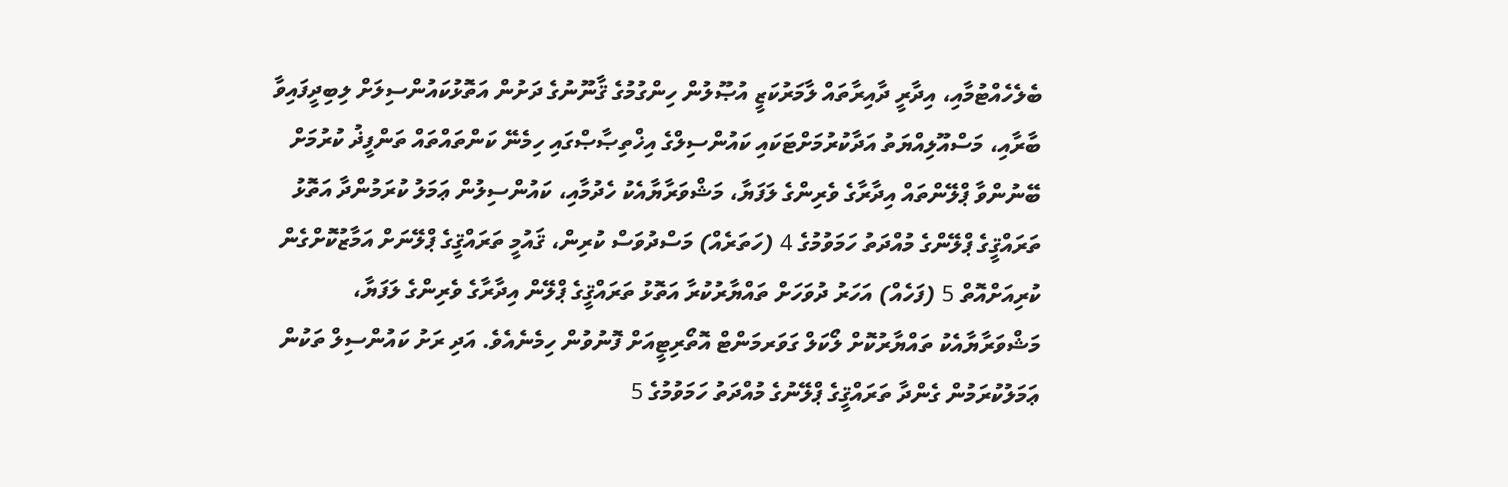ބެލެހެއްޓުމާއި، އިދާރީ ދާއިރާތައް ލާމަރުކަޒީ އުޞޫލުން ހިންގުމުގެ ޤާނޫނުގެ ދަށުން އަތޮޅުކައުންސިލަށް ލިބިދީފައިވާ ބާރާއި، މަސްއޫލިއްޔަތު އަދާކުރުމަށްޓަކައި ކައުންސިލްގެ އިޚްތިޞާޞްގައި ހިމެނޭ ކަންތައްތައް ތަންފީޛު ކުރުމަށް ބޭނުންވާ ޕްލޭންތައް އިދާރާގެ ވެރިންގެ ލަފަޔާ، މަޝްވަރާޔާއެކު ހެދުމާއި، ކައުންސިލުން ޢަމަލު ކުރަމުންދާ އަތޮޅު ތަރައްޤީގެ ޕްލޭންގެ މުއްދަތު ހަމަވުމުގެ 4 (ހަތަރެއް) މަސްދުވަސް ކުރިން، ޤައުމީ ތަރައްޤީގެ ޕްލޭނަށް އަމާޒުކޮށްގެން ކުރިއަށްއޮތް 5 (ފަހެއް) އަހަރު ދުވަހަށް ތައްޔާރުކުރާ އަތޮޅު ތަރައްޤީގެ ޕްލޭން އިދާރާގެ ވެރިންގެ ލަފަޔާ، މަޝްވަރާޔާއެކު ތައްޔާރުކޮށް ލޯކަލް ގަވަރމަންޓް އޮތޯރިޓީއަށް ފޮނުވުން ހިމެނެއެވެ. އަދި ރަށު ކައުންސިލް ތަކުން ޢަމަލުކުރަމުން ގެންދާ ތަރައްޤީގެ ޕްލޭނުގެ މުއްދަތު ހަމަވުމުގެ 5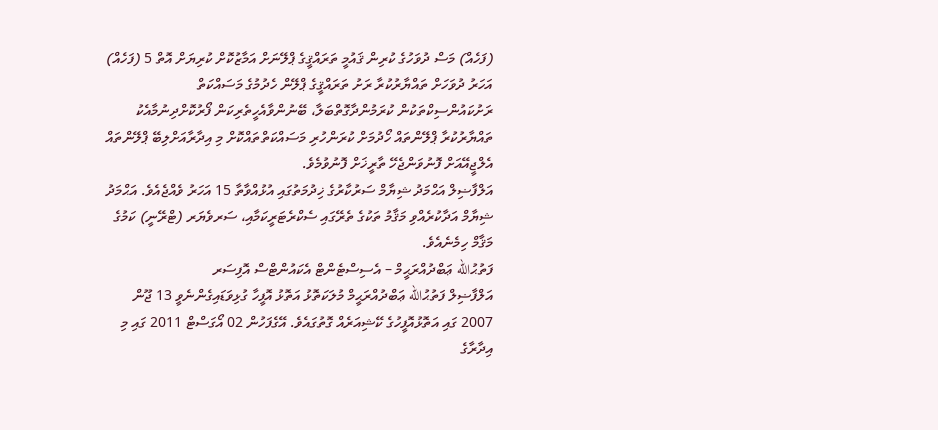(ފަހެއް) މަސް ދުވަހުގެ ކުރިން ޤައުމީ ތަރައްޤީގެ ޕްލޭނަށް އަމާޒުކޮށް ކުރިޔަށް އޮތް 5 (ފަހެއް) އަހަރު ދުވަހަށް ތައްޔާރުކުރާ ރަށު ތަރައްޤީގެ ޕްލޭން ހެދުމުގެ މަސައްކަތް ރަށުކައުންސިކްތަކުން ކުރަމުންދާގޮތްބަލާ، ބޭނުންވާއެހީތެރިކަން ފޯރުކޮށްދިނުމާއެކު ތައްޔާރުކުރާ ޕްލޭންތައް ހޯދުމަށް ކުރަންހުރި މަސައްކަތްތައްކޮށް މި އިދާރާއަށްލިބޭ ޕްލޭންތައް އެލްޖީއޭއަށް ފޮނުވަންޖެހޭ ތާރީޚަށް ފޮނުވުމެވެ.
އަލްފާޟިލް އަޙްމަދު ޝިޔާމް ސަރުކާރުގެ ޚިދުމަތުގައި އުޅުއްވާތާ 15 އަހަރު ވެއްޖެއެވެ. އަޙްމަދު ޝިޔާމް އަދާކުރެއްވި މަޤާމު ތަކުގެ ތެރޭގައި ސެކްރެޓަރީކަމާއި، ސަރވެޔަރ (ޓްރޭނީ) ކަމުގެ މަޤާމް ހިމެނެއެވެ.
ފަތުޙުالله ޢަބްދުއްރަޙީމް – އެސިސްޓެންޓް އެކައުންޓްސް އޮފިސަރ
އަލްފާޟިލް ފަތުޙުالله ޢަބްދުއްރަޙީމް މުލަކަތޮޅު އަތޮޅު އޮފީހާ ގުޅިވަޑައިގެންނެވީ 13 ޖޫން 2007 ގައި އަތޮޅުއޮފީހުގެ ކޭޝިއަރެއް ގޮތުގައެވެ. އޭގެފަހުން 02 އޯގަސްޓް 2011 ގައި މި އިދާރާގެ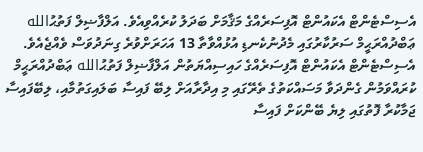އެސިސްޓެންޓް އެކައުންޓް އޮފިސަރެއްގެ މަޤާމަށް ބަދަލު ކުރެއްވިއެވެ. އަލްފާޟިލް ފަތުޙުالله ޢަބްދުއްރަޙީމް ސަރުކާރުގައި މެދުނުކެނޑި އުޅުއްވާތާ 13 އަހަރަށްވުރެ ގިނަދުވަސް ވެއްޖެއެވެ.
އެސިސްޓެންޓް އެކައުންޓް އޮފިސަރެއްގެ ހައިސިއްޔަތުން އަލްފާޟިލް ފަތުޙުالله ޢަބްދުއްރަޙީމް ކުރައްވަމުން ގެންދަވާ މަސައްކަތުގެ ތެރޭގައި މި އިދާރާއަށް ލިބޭ ފައިސާ ބަލައިގަތުމާއި، ލިބޭފައިސާ ޖަމާކުރާ ފޮތުގައި ލިޔެ ބޭންކަށް ފައިސާ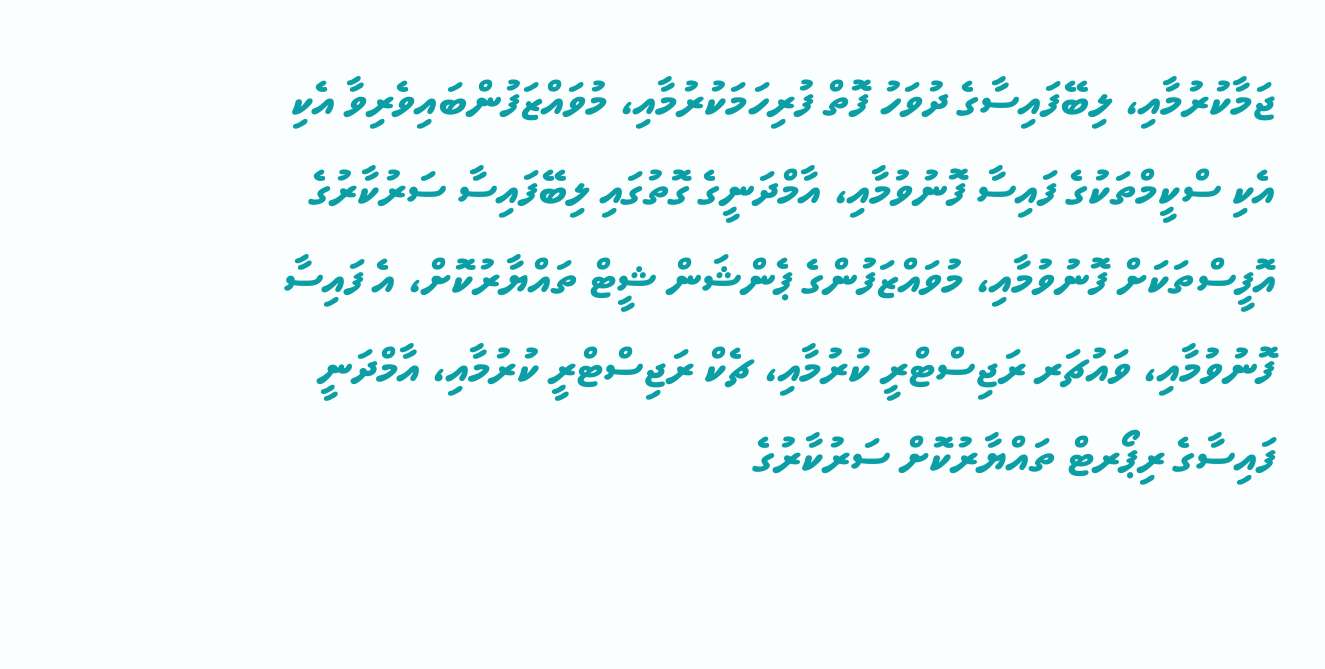ޖަމާކުރުމާއި، ލިބޭފައިސާގެ ދުވަހު ފޮތް ފުރިހަމަކުރުމާއި، މުވައްޒަފުންބައިވެރިވާ އެކި އެކި ސްކީމްތަކުގެ ފައިސާ ފޮނުވުމާއި، އާމްދަނީގެ ގޮތުގައި ލިބޭފައިސާ ސަރުކާރުގެ އޮފީސްތަކަށް ފޮނުވުމާއި، މުވައްޒަފުންގެ ޕެންޝަން ޝީޓް ތައްޔާރުކޮށް، އެ ފައިސާ ފޮނުވުމާއި، ވައުޗަރ ރަޖިސްޓްރީ ކުރުމާއި، ޗެކް ރަޖިސްޓްރީ ކުރުމާއި، އާމްދަނީ ފައިސާގެ ރިޕޯރޓް ތައްޔާރުކޮށް ސަރުކާރުގެ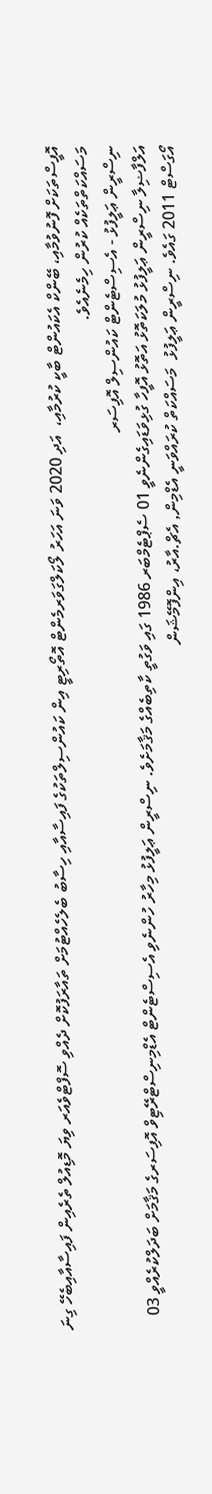އޮފީސްތަކަށް ފޮނުވުމާއި، ބޭންކް އެކައުންޓް ބާކީ ކުރުމާއި،  އަދި 2020 ވަނަ އަހަރު ލޯކަލްގަވަރމެންޓް އޮތޯރިޓީ އިން ކައުންސިލްތަކުގެ ފައިސާއާއި ހިސާބު ބެލެހެއްޓުމަށް ތައާރަފުކޮށް ދެއްވި ސޮފްޓްވެއަރ ވިޔަ މޮޑިއުލް ތެރެއިން ފައިސާއާއިބެހޭ ގިނަ މަސައްކަތްތަކެއް ކުރުން ހިމެނެއެވެ.
ނިސްރީން ޢަލީފުޅު - އެސިސްޓެންޓް ކައުންސިލް އޮފިސަރ
އަލްފާޟިލާ ނިސްރީން ޢަލީފުޅު މުލަކަތޮޅު އަތޮޅު އޮފީހާ ގުޅިވަޑައިގެންނެވީ 01 ސެޕްޓެމްބަރ 1986 ގައި ވަގުތީ ކާތިބެއްގެ މަޤާމަށެވެ. ނިސްރީން ޢަލީފުޅު މިހާރު ހުންނެވި އެސިސްޓެންޓް އެޑްމިނިސްޓްރޭޓިވް އޮފިސަރގެ މަޤާމަށް ބަދަލްކުރެއްވީ 03 އޯގަސްޓް 2011 ގައެވެ. ނިސްރީން ޢަލީފުޅު  މަސައްކަތް ކުރައްވަނީ އެޑްމިން, އެޗް.އާރު، އިންފޮމޭޝަން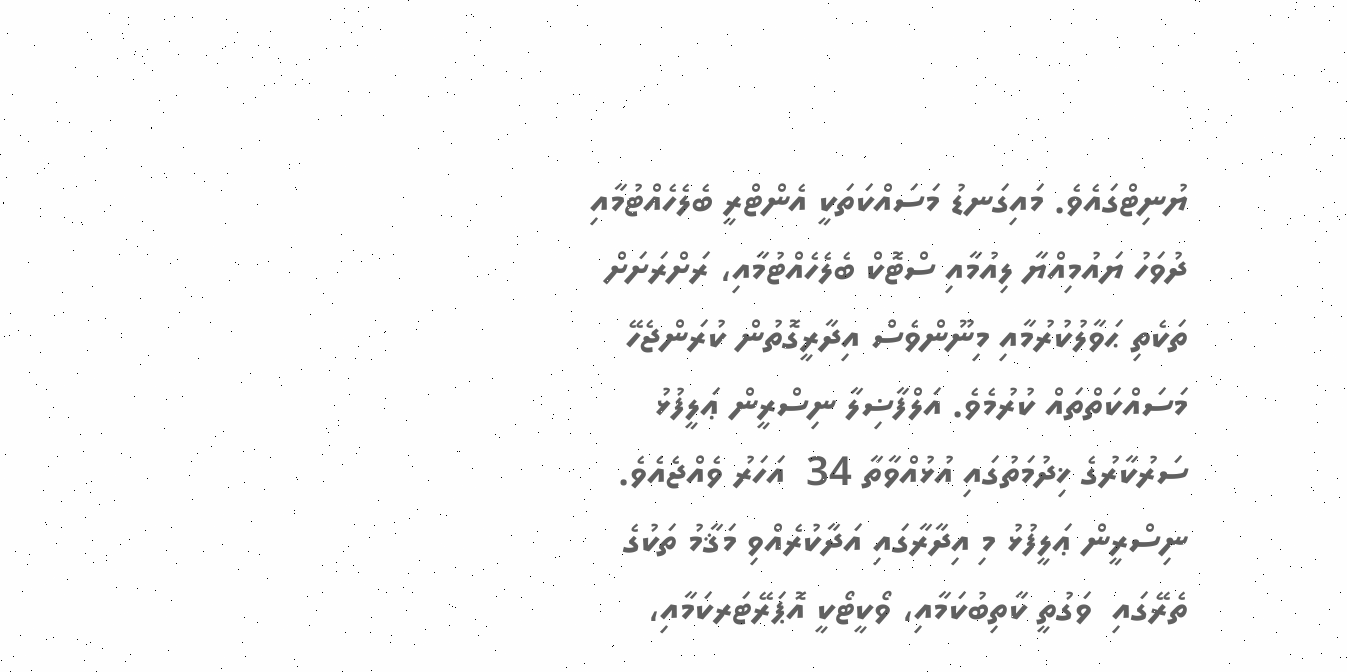ޔުނިޓްގައެވެ. މައިގަނޑު މަސައްކަތަކީ އެންޓްރީ ބެލެހެއްޓުމާއި ދުވަހު ޔައުމިއްޔާ ލިއުމާއި ސްޓޮކް ބެލެހެއްޓުމާއި، ރަށްރަށަށް ތަކެތި ޙަވާލުކުރުމާއި މިނޫންވެސް އިދާރީގޮތުން ކުރަންޖެހޭ މަސައްކަތްތައް ކުރުމެވެ. އަލްފާޟިލާ ނިސްރީން ޢަލީފުޅު ސަރުކާރުގެ ޚިދުމަތުގައި އުޅުއްވާތާ 34  އަހަރު ވެއްޖެއެވެ. ނިސްރީން ޢަލީފުޅު މި އިދާރާގައި އަދާކުރެއްވި މަޤާމު ތަކުގެ ތެރޭގައި  ވަގުތީ ކާތިބުކަމާއި، ވޯކީޓޯކީ އޮޕަރޭޓަރކަމާއި،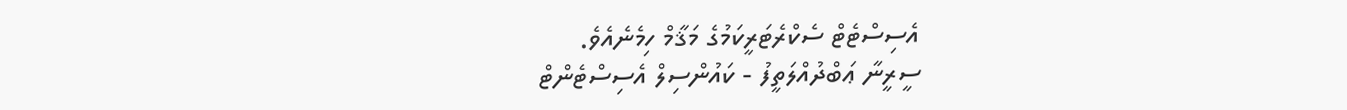އެސިސްޓެޓް ސެކްރެޓަރީކަމުގެ މަޤާމް ހިމެނެއެވެ.
ސީރީނާ ޢަބްދުއްލަތީފު - ކައުންސިލް އެސިސްޓެންޓް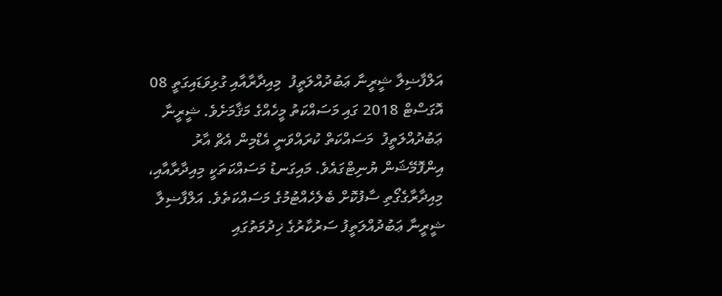އަލްފާޟިލާ ޝީރީނާ ޢަބުދުއްލަތީފު  މިއިދާރާއާއި ގުޅިވަޑައިގަތީ 08 އޮގަސްޓް 2018 ގައި މަސައްކަތު މީހެއްގެ މަޤާމަށެވެ. ޝީރީނާ ޢަބުދުއްލަތީފު  މަސައްކަތް ކުރައްވަނީ އެޑްމިން އެޗް އާރު އިންފޮމޭޝަން ޔުނިޓްގައެވެ. މައިގަނޑު މަސައްކަތަކީ މިއިދާރާއާއި، މިއިދާރާގެގޯތި ސާފުކޮށް ބެލެހެއްޓުމުގެ މަސައްކަތެވެ. އަލްފާޟިލާ ޝީރީނާ ޢަބުދުއްލަތީފު ސަރުކާރުގެ ޚިދުމަތުގައި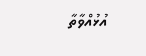އުޅުއްވާތާ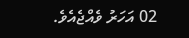02 އަހަރު ވެއްޖެއެވެ.